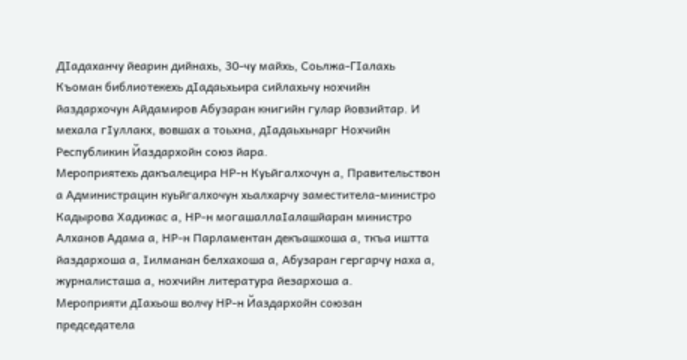ДIадаханчу йеарин дийнахь, 30-чу майхь, Соьлжа-ГIалахь Къоман библиотекехь дIадаьхьира сийлахьчу нохчийн йаздархочун Айдамиров Абузаран книгийн гулар йовзийтар. И мехала гIуллакх, вовшах а тоьхна, дIадаьхьнарг Нохчийн Республикин Йаздархойн союз йара.
Мероприятехь дакъалецира НР-н Куьйгалхочун а, Правительствон а Администрацин куьйгалхочун хьалхарчу заместитела-министро Кадырова Хадижас а, НР-н могашаллаIалашйаран министро Алханов Адама а, НР-н Парламентан декъашхоша а, ткъа иштта йаздархоша а, Iилманан белхахоша а, Абузаран гергарчу наха а, журналисташа а, нохчийн литература йезархоша а.
Мероприяти дIахьош волчу НР-н Йаздархойн союзан председатела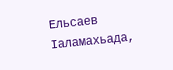Ельсаев Iаламахьада,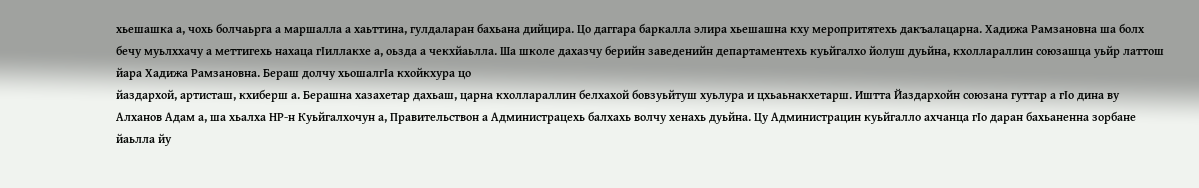хьешашка а, чохь болчаьрга а маршалла а хаьттина, гулдаларан бахьана дийцира. Цо даггара баркалла элира хьешашна кху меропритятехь дакъалацарна. Хадижа Рамзановна ша болх бечу муьлххачу а меттигехь нахаца гIиллакхе а, оьзда а чекхйаьлла. Ша школе дахазчу берийн заведенийн департаментехь куьйгалхо йолуш дуьйна, кхоллараллин союзашца уьйр латтош йара Хадижа Рамзановна. Бераш долчу хьошалгIа кхойкхура цо
йаздархой, артисташ, кхиберш а. Берашна хазахетар дахьаш, царна кхоллараллин белхахой бовзуьйтуш хуьлура и цхьаьнакхетарш. Иштта Йаздархойн союзана гуттар а гIо дина ву Алханов Адам а, ша хьалха НР-н Куьйгалхочун а, Правительствон а Администрацехь балхахь волчу хенахь дуьйна. Цу Администрацин куьйгалло ахчанца гIо даран бахьаненна зорбане йаьлла йу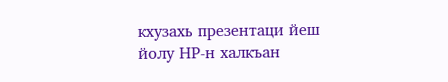кхузахь презентаци йеш йолу НР-н халкъан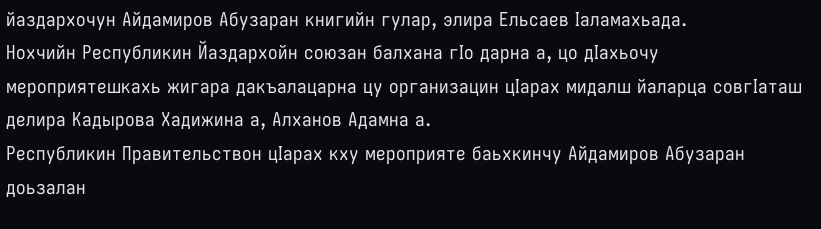йаздархочун Айдамиров Абузаран книгийн гулар, элира Ельсаев Iаламахьада.
Нохчийн Республикин Йаздархойн союзан балхана гIо дарна а, цо дIахьочу мероприятешкахь жигара дакъалацарна цу организацин цIарах мидалш йаларца совгIаташ делира Кадырова Хадижина а, Алханов Адамна а.
Республикин Правительствон цIарах кху мероприяте баьхкинчу Айдамиров Абузаран доьзалан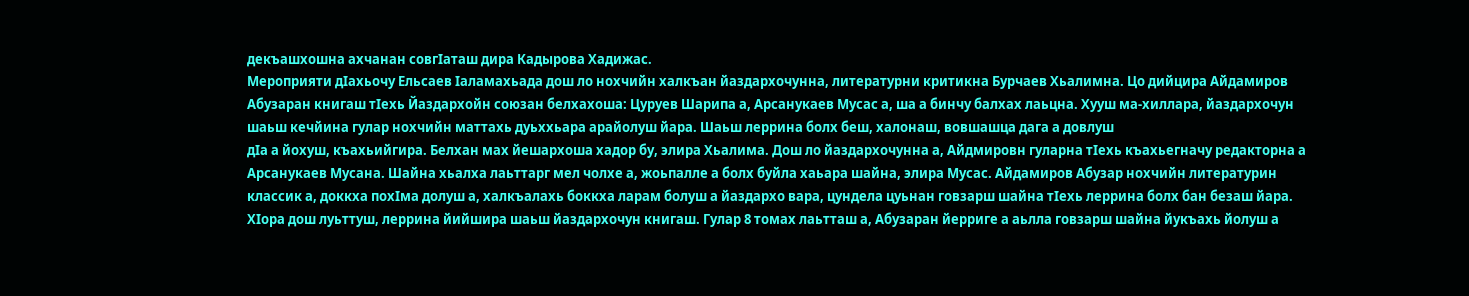декъашхошна ахчанан совгIаташ дира Кадырова Хадижас.
Мероприяти дIахьочу Ельсаев Iаламахьада дош ло нохчийн халкъан йаздархочунна, литературни критикна Бурчаев Хьалимна. Цо дийцира Айдамиров Абузаран книгаш тIехь Йаздархойн союзан белхахоша: Цуруев Шарипа а, Арсанукаев Мусас а, ша а бинчу балхах лаьцна. Хууш ма-хиллара, йаздархочун шаьш кечйина гулар нохчийн маттахь дуьххьара арайолуш йара. Шаьш леррина болх беш, халонаш, вовшашца дага а довлуш
дIа а йохуш, къахьийгира. Белхан мах йешархоша хадор бу, элира Хьалима. Дош ло йаздархочунна а, Айдмировн гуларна тIехь къахьегначу редакторна а Арсанукаев Мусана. Шайна хьалха лаьттарг мел чолхе а, жоьпалле а болх буйла хаьара шайна, элира Мусас. Айдамиров Абузар нохчийн литературин классик а, доккха похIма долуш а, халкъалахь боккха ларам болуш а йаздархо вара, цундела цуьнан говзарш шайна тIехь леррина болх бан безаш йара.
ХIора дош луьттуш, леррина йийшира шаьш йаздархочун книгаш. Гулар 8 томах лаьтташ а, Абузаран йерриге а аьлла говзарш шайна йукъахь йолуш а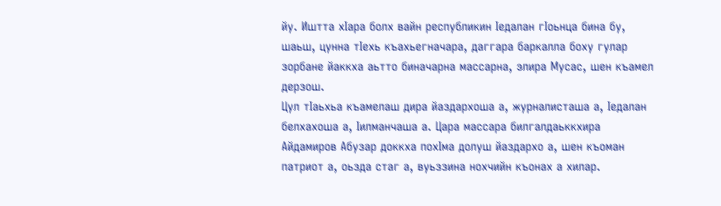йу. Иштта хIара болх вайн республикин Iедалан гIоьнца бина бу, шаьш, цунна тIехь къахьегначара, даггара баркалла боху гулар зорбане йаккха аьтто биначарна массарна, элира Мусас, шен къамел дерзош.
Цул тIаьхьа къамелаш дира йаздархоша а, журналисташа а, Iедалан белхахоша а, Iилманчаша а. Цара массара билгалдаьккхира Айдамиров Абузар доккха похIма долуш йаздархо а, шен къоман патриот а, оьзда стаг а, вуьззина нохчийн къонах а хилар.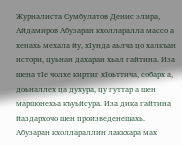Журналиста Сумбулатов Денис элира, Айдамиров Абузаран кхолларалла массо а хенахь мехала йу, хIунда аьлча цо халкъан истори, цуьнан дахаран хьал гайтина. Иза шена тIе чолхе киртиг хIоьттича, собарх а, доьналлех ца духура, цу гуттар а шен маршонехьа къуьйсура. Иза дика гайтина йаздархочо шен произведенешахь.
Абузаран кхоллараллин лаккхара мах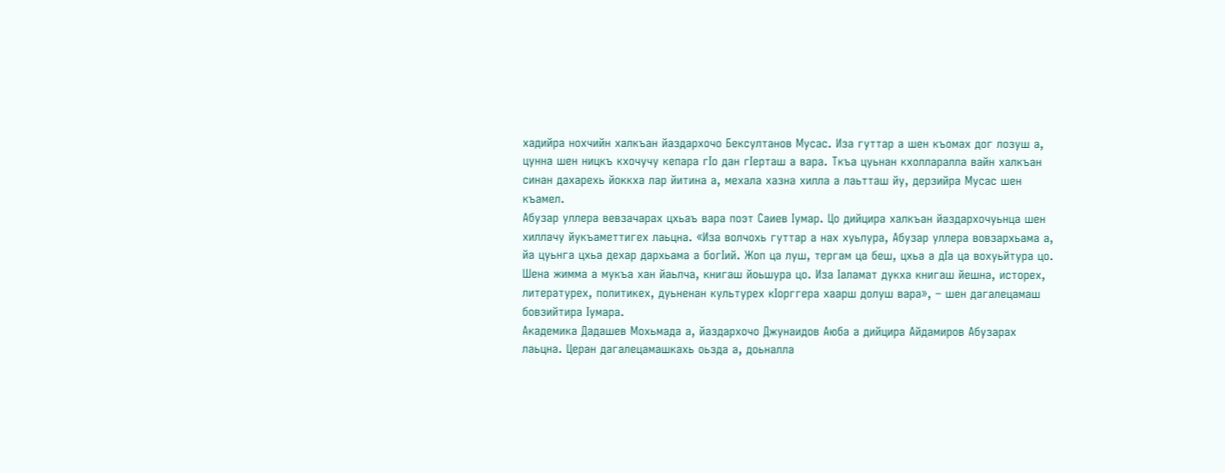хадийра нохчийн халкъан йаздархочо Бексултанов Мусас. Иза гуттар а шен къомах дог лозуш а, цунна шен ницкъ кхочучу кепара гIо дан гIерташ а вара. Ткъа цуьнан кхолларалла вайн халкъан синан дахарехь йоккха лар йитина а, мехала хазна хилла а лаьтташ йу, дерзийра Мусас шен къамел.
Абузар уллера вевзачарах цхьаъ вара поэт Саиев Iумар. Цо дийцира халкъан йаздархочуьнца шен хиллачу йукъаметтигех лаьцна. «Иза волчохь гуттар а нах хуьлура, Абузар уллера вовзархьама а, йа цуьнга цхьа дехар дархьама а богIий. Жоп ца луш, тергам ца беш, цхьа а дIа ца вохуьйтура цо.
Шена жимма а мукъа хан йаьлча, книгаш йоьшура цо. Иза Iаламат дукха книгаш йешна, исторех, литературех, политикех, дуьненан культурех кIорггера хаарш долуш вара», – шен дагалецамаш бовзийтира Iумара.
Академика Дадашев Мохьмада а, йаздархочо Джунаидов Аюба а дийцира Айдамиров Абузарах лаьцна. Церан дагалецамашкахь оьзда а, доьналла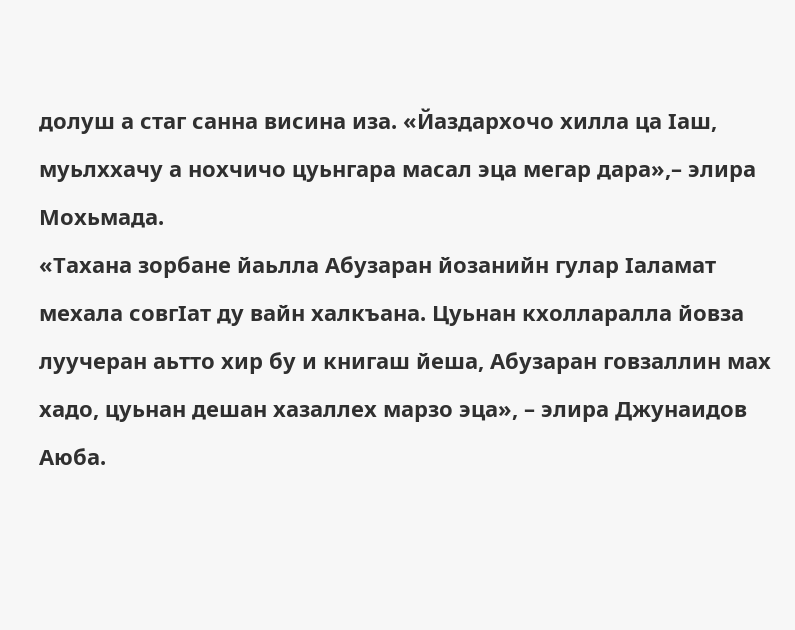долуш а стаг санна висина иза. «Йаздархочо хилла ца Iаш, муьлххачу а нохчичо цуьнгара масал эца мегар дара»,– элира Мохьмада.
«Тахана зорбане йаьлла Абузаран йозанийн гулар Iаламат мехала совгIат ду вайн халкъана. Цуьнан кхолларалла йовза луучеран аьтто хир бу и книгаш йеша, Абузаран говзаллин мах хадо, цуьнан дешан хазаллех марзо эца», – элира Джунаидов Аюба.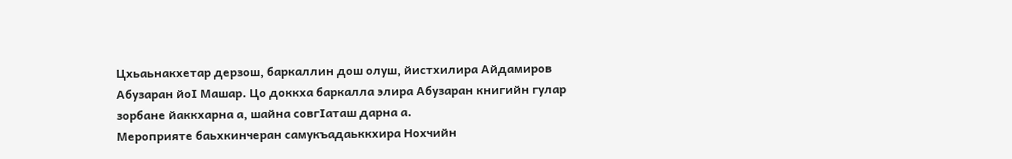Цхьаьнакхетар дерзош, баркаллин дош олуш, йистхилира Айдамиров Абузаран йоI Машар. Цо доккха баркалла элира Абузаран книгийн гулар зорбане йаккхарна а, шайна совгIаташ дарна а.
Мероприяте баьхкинчеран самукъадаьккхира Нохчийн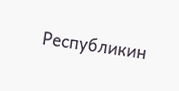Республикин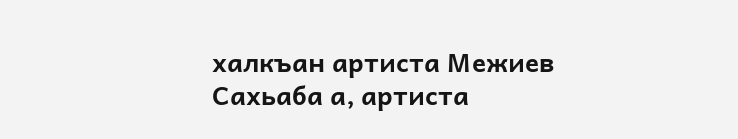халкъан артиста Межиев Сахьаба а, артиста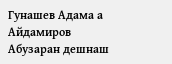Гунашев Адама а Айдамиров Абузаран дешнаш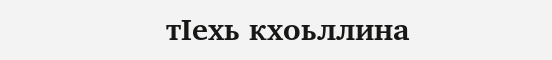тIехь кхоьллина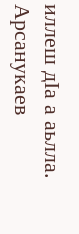иллеш дIа а аьлла.
Арсанукаев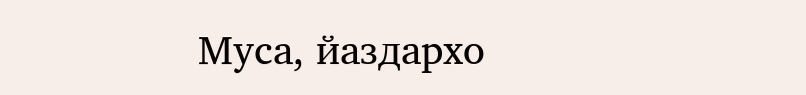Муса, йаздархо